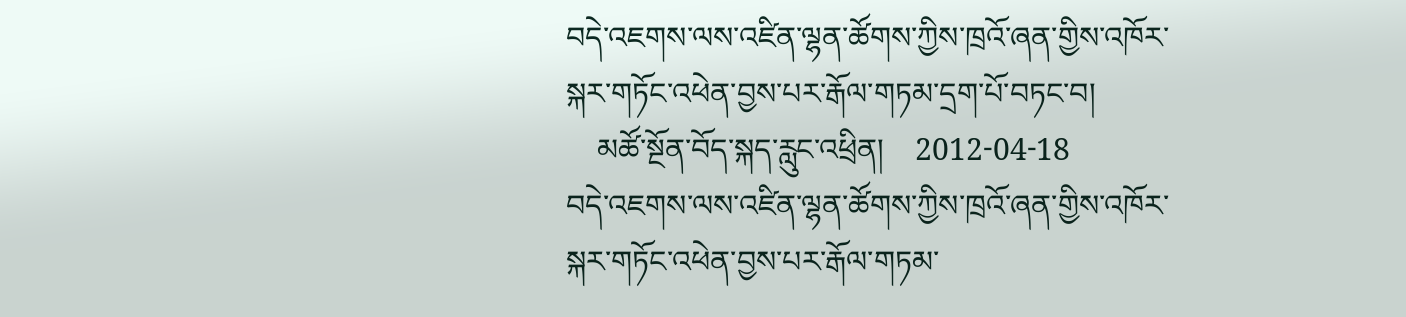བདེ་འཇགས་ལས་འཛིན་ལྷན་ཚོགས་ཀྱིས་ཁྲའོ་ཞན་གྱིས་འཁོར་སྐར་གཏོང་འཕེན་བྱས་པར་རྒོལ་གཏམ་དྲག་པོ་བཏང་བ།
    མཚོ་སྔོན་བོད་སྐད་རླུང་འཕྲིན།    2012-04-18
བདེ་འཇགས་ལས་འཛིན་ལྷན་ཚོགས་ཀྱིས་ཁྲའོ་ཞན་གྱིས་འཁོར་སྐར་གཏོང་འཕེན་བྱས་པར་རྒོལ་གཏམ་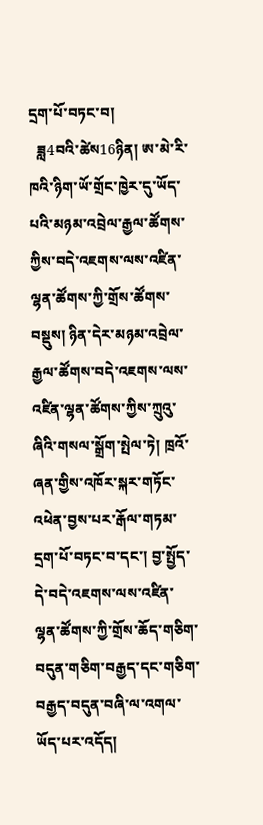དྲག་པོ་བཏང་བ།
  ཟླ4བའི་ཚེས16ཉིན། ཨ་མེ་རི་ཁའི་ཉིག་ཡོ་གྲོང་ཁྱེར་དུ་ཡོད་པའི་མཉམ་འབྲེལ་རྒྱལ་ཚོགས་ཀྱིས་བདེ་འཇགས་ལས་འཛིན་ལྷན་ཚོགས་ཀྱི་གྲོས་ཚོགས་བསྡུས། ཉིན་དེར་མཉམ་འབྲེལ་རྒྱལ་ཚོགས་བདེ་འཇགས་ལས་འཛིན་ལྷན་ཚོགས་ཀྱིས་ཀྲུའུ་ཞིའི་གསལ་སྒྲོག་སྤེལ་ཏེ། ཁྲའོ་ཞན་གྱིས་འཁོར་སྐར་གཏོང་འཕེན་བྱས་པར་རྒོལ་གཏམ་དྲག་པོ་བཏང་བ་དང་། བྱ་སྤྱོད་དེ་བདེ་འཇགས་ལས་འཛིན་ལྷན་ཚོགས་ཀྱི་གྲོས་ཆོད་གཅིག་བདུན་གཅིག་བརྒྱད་དང་གཅིག་བརྒྱད་བདུན་བཞི་ལ་འགལ་ཡོད་པར་འདོད།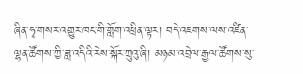ཞིན་ཧྭ་གསར་འགྱུར་ཁང་གི་གློག་འཕྲིན་ལྟར། བདེ་འཇགས་ལས་འཛིན་ལྷན་ཚོགས་ཀྱི་ཟླ་འདིའི་རེས་སྐོར་ཀྲུའུ་ཞི། མཉམ་འབྲེལ་རྒྱལ་ཚོགས་སུ་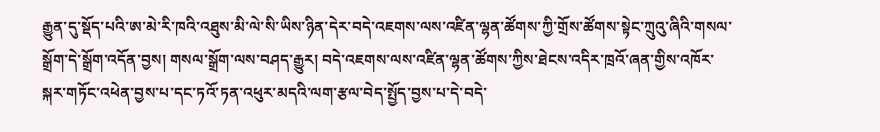རྒྱུན་དུ་སྡོད་པའི་ཨ་མེ་རི་ཁའི་འཐུས་མི་ལེ་སི་ཡིས་ཉིན་དེར་བདེ་འཇགས་ལས་འཛིན་ལྷན་ཚོགས་ཀྱི་གྲོས་ཚོགས་སྟེང་ཀྲུའུ་ཞིའི་གསལ་སྒྲོག་དེ་སྒྲོག་འདོན་བྱས། གསལ་སྒྲོག་ལས་བཤད་རྒྱུར། བདེ་འཇགས་ལས་འཛིན་ལྷན་ཚོགས་ཀྱིས་ཐེངས་འདིར་ཁྲའོ་ཞན་གྱིས་འཁོར་སྐར་གཏོང་འཕེན་བྱས་པ་དང་ཏའོ་ཏན་འཕུར་མདའི་ལག་རྩལ་བེད་སྤྱོད་བྱས་པ་དེ་བདེ་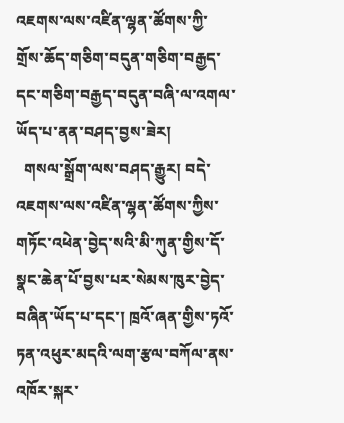འཇགས་ལས་འཛིན་ལྷན་ཚོགས་ཀྱི་གྲོས་ཆོད་གཅིག་བདུན་གཅིག་བརྒྱད་དང་གཅིག་བརྒྱད་བདུན་བཞི་ལ་འགལ་ཡོད་པ་ནན་བཤད་བྱས་ཟེར།
  གསལ་སྒྲོག་ལས་བཤད་རྒྱུར། བདེ་འཇགས་ལས་འཛིན་ལྷན་ཚོགས་ཀྱིས་གཏོང་འཕེན་བྱེད་སའི་མི་ཀུན་གྱིས་དོ་སྣང་ཆེན་པོ་བྱས་པར་སེམས་ཁུར་བྱེད་བཞིན་ཡོད་པ་དང་། ཁྲའོ་ཞན་གྱིས་ཏའོ་ཏན་འཕུར་མདའི་ལག་རྩལ་བཀོལ་ནས་འཁོར་སྐར་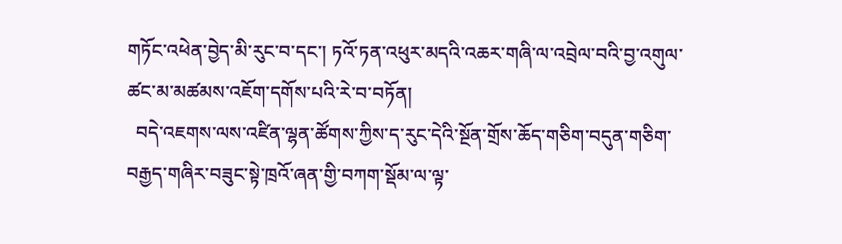གཏོང་འཕེན་བྱེད་མི་རུང་བ་དང་། ཏའོ་ཏན་འཕུར་མདའི་འཆར་གཞི་ལ་འབྲེལ་བའི་བྱ་འགུལ་ཚང་མ་མཚམས་འཇོག་དགོས་པའི་རེ་བ་བཏོན།
  བདེ་འཇགས་ལས་འཛིན་ལྷན་ཚོགས་ཀྱིས་ད་རུང་དེའི་སྔོན་གྲོས་ཆོད་གཅིག་བདུན་གཅིག་བརྒྱད་གཞིར་བཟུང་སྟེ་ཁྲའོ་ཞན་གྱི་བཀག་སྡོམ་ལ་ལྟ་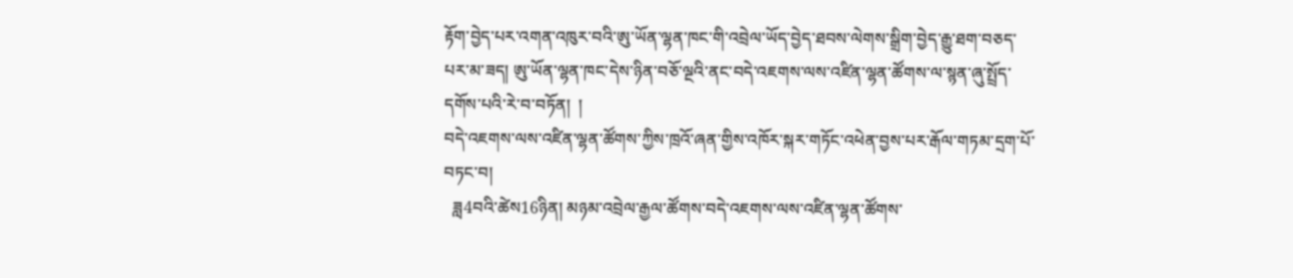རྟོག་བྱེད་པར་འགན་འཁུར་བའི་ཨུ་ཡོན་ལྷན་ཁང་གི་འབྲེལ་ཡོད་བྱེད་ཐབས་ལེགས་སྒྲིག་བྱེད་རྒྱུ་ཐག་བཅད་པར་མ་ཟད། ཨུ་ཡོན་ལྷན་ཁང་དེས་ཉིན་བཅོ་ལྔའི་ནང་བདེ་འཇགས་ལས་འཛིན་ལྷན་ཚོགས་ལ་སྙན་ཞུ་སྤྲོད་དགོས་པའི་རེ་བ་བཏོན།  །
བདེ་འཇགས་ལས་འཛིན་ལྷན་ཚོགས་ཀྱིས་ཁྲའོ་ཞན་གྱིས་འཁོར་སྐར་གཏོང་འཕེན་བྱས་པར་རྒོལ་གཏམ་དྲག་པོ་བཏང་བ།
  ཟླ4བའི་ཚེས16ཉིན། མཉམ་འབྲེལ་རྒྱལ་ཚོགས་བདེ་འཇགས་ལས་འཛིན་ལྷན་ཚོགས་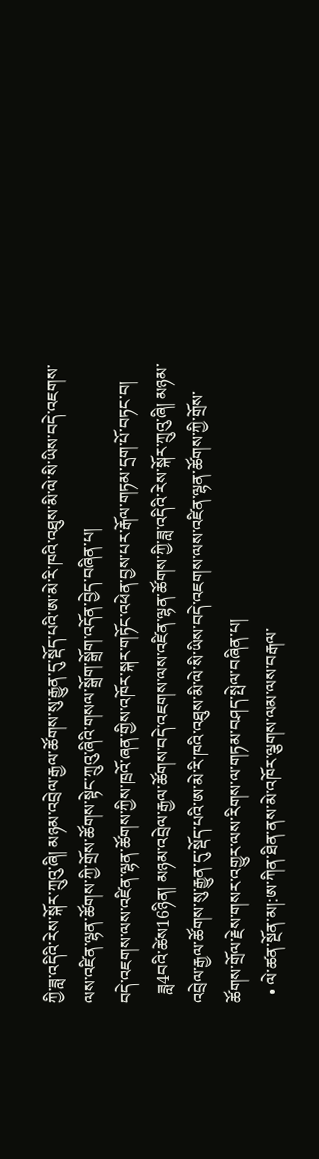ཀྱི་ཟླ་འདིའི་རེས་སྐོར་ཀྲུའུ་ཞི། མཉམ་འབྲེལ་རྒྱལ་ཚོགས་སུ་རྒྱུན་དུ་སྡོད་པའི་ཨ་མེ་རི་ཁའི་འཐུས་མི་ལེ་སི་ཡིས་བདེ་འཇགས་ལས་འཛིན་ལྷན་ཚོགས་ཀྱི་གྲོས་ཚོགས་སྟེང་ཀྲུའུ་ཞིའི་གསལ་སྒྲོག་སྒྲོག་འདོན་བྱེད་བཞིན་པ།
བདེ་འཇགས་ལས་འཛིན་ལྷན་ཚོགས་ཀྱིས་ཁྲའོ་ཞན་གྱིས་འཁོར་སྐར་གཏོང་འཕེན་བྱས་པར་རྒོལ་གཏམ་དྲག་པོ་བཏང་བ།
  ཟླ4བའི་ཚེས16ཉིན། མཉམ་འབྲེལ་རྒྱལ་ཚོགས་བདེ་འཇགས་ལས་འཛིན་ལྷན་ཚོགས་ཀྱི་ཟླ་འདིའི་རེས་སྐོར་ཀྲུའུ་ཞི། མཉམ་འབྲེལ་རྒྱལ་ཚོགས་སུ་རྒྱུན་དུ་སྡོད་པའི་ཨ་མེ་རི་ཁའི་འཐུས་མི་ལེ་སི་ཡིས་བདེ་འཇགས་ལས་འཛིན་ལྷན་ཚོགས་ཀྱི་གྲོས་ཚོགས་གྲོལ་རྗེས་གསར་འགྱུར་ལས་རིགས་ལ་གཏམ་བཤད་སྤེལ་བཞིན་པ།
  • ལེ་ཚན་སྔོན་མ།:ཨ་ཀིན་ཐིན་ནས་མེ་འཁོར་ལྕགས་ལམ་ལས་བརྒལ་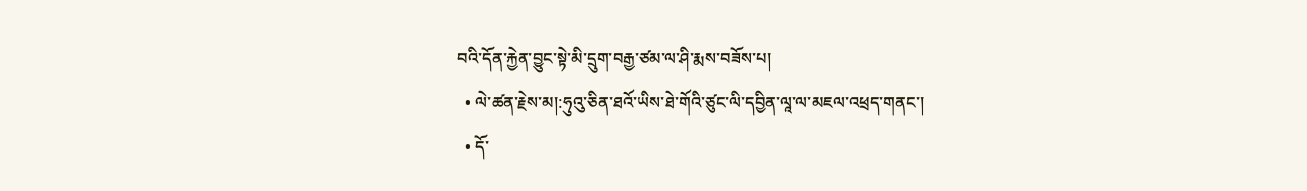བའི་དོན་རྐྱེན་བྱུང་སྟེ་མི་དྲུག་བརྒྱ་ཙམ་ལ་ཤི་རྨས་བཟོས་པ།
  • ལེ་ཚན་རྗེས་མ།:ཧུའུ་ཅིན་ཐའོ་ཡིས་ཐེ་གོའི་ཙུང་ལི་དབྱིན་ལཱ་ལ་མཇལ་འཕྲད་གནང་།
  • དོ་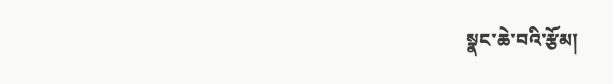སྣང་ཆེ་བའི་རྩོམ།